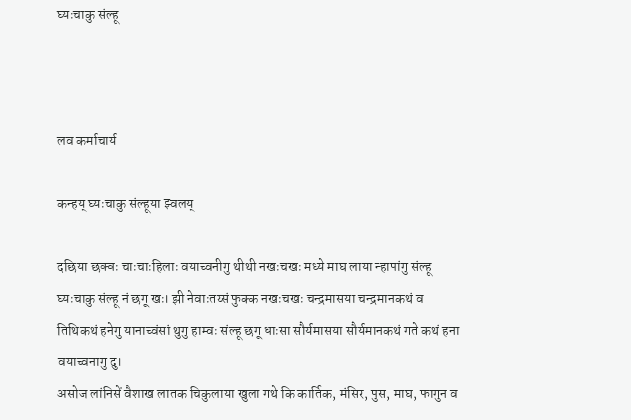घ्यःचाकु संल्हू



लव कर्माचार्य

कन्हय् घ्यःचाकु संल्हूया झ्वलय्

दछिया छक्वः चाःचाःहिलाः वयाच्वनीगु थीथी नखःचखः मध्ये माघ लाया न्हापांगु संल्हू घ्यःचाकु संल्हू नं छगू खः। झी नेवाःतय्सं फुक्क नखःचखः चन्द्रमासया चन्द्रमानकथं व तिथिकथं हनेगु यानाच्वंसां थुगु हाम्वः संल्हू छगू धाःसा सौर्यमासया सौर्यमानकथं गते कथं हना वयाच्वनागु दु।
असोज लांनिसें वैशाख लातक चिकुलाया खुला गथे कि कार्तिक, मंसिर, पुस, माघ, फागुन व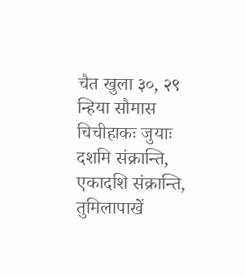चैत खुला ३०, २९ न्हिया सौमास चिचीहाकः जुयाः दशमि संक्रान्ति, एकादशि संक्रान्ति, तुमिलापाखें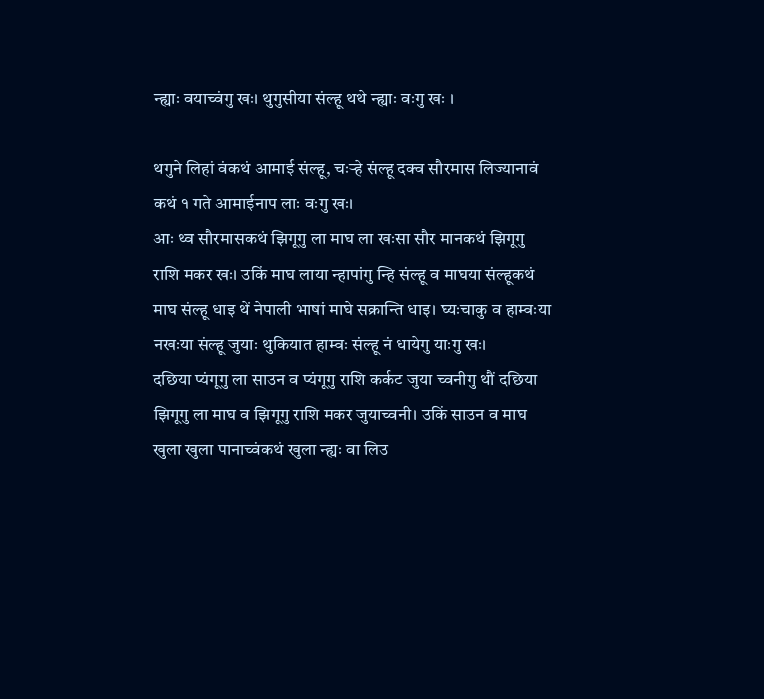न्ह्याः वयाच्वंगु खः। थुगुसीया संल्हू थथे न्ह्याः वःगु खः ।

थगुने लिहां वंकथं आमाई संल्हू, चःर्‍हे संल्हू दक्व सौरमास लिज्यानावं कथं १ गते आमाईनाप लाः वःगु खः।
आः थ्व सौरमासकथं झिगूगु ला माघ ला खःसा सौर मानकथं झिगूगु राशि मकर खः। उकिं माघ लाया न्हापांगु न्हि संल्हू व माघया संल्हूकथं माघ संल्हू धाइ थें नेपाली भाषां माघे सक्रान्ति धाइ। घ्यःचाकु व हाम्वःया नखःया संल्हू जुयाः थुकियात हाम्वः संल्हू नं धायेगु याःगु खः।
दछिया प्यंगूगु ला साउन व प्यंगूगु राशि कर्कट जुया च्वनीगु थौं दछिया झिगूगु ला माघ व झिगूगु राशि मकर जुयाच्वनी। उकिं साउन व माघ खुला खुला पानाच्वंकथं खुला न्ह्यः वा लिउ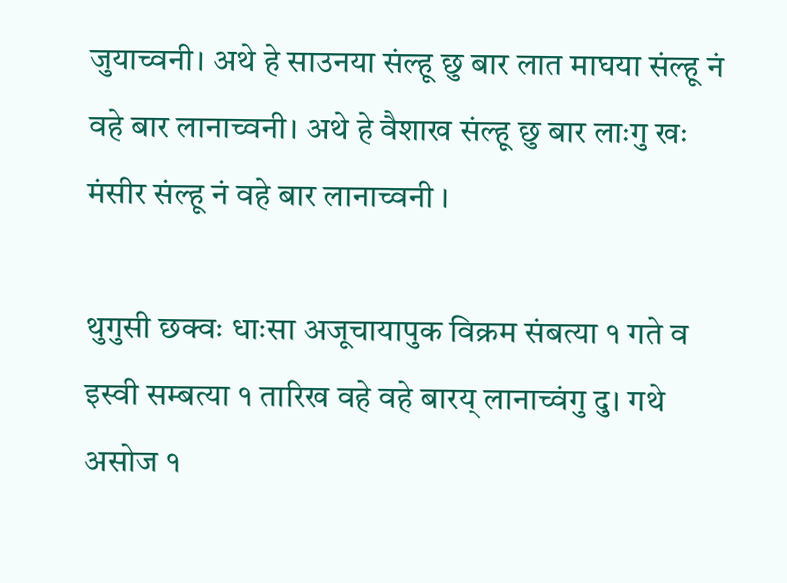जुयाच्वनी। अथे हे साउनया संल्हू छु बार लात माघया संल्हू नं वहे बार लानाच्वनी। अथे हे वैशाख संल्हू छु बार लाःगु खः मंसीर संल्हू नं वहे बार लानाच्वनी ।

थुगुसी छक्वः धाःसा अजूचायापुक विक्रम संबत्या १ गते व इस्वी सम्बत्या १ तारिख वहे वहे बारय् लानाच्वंगु दु। गथे असोज १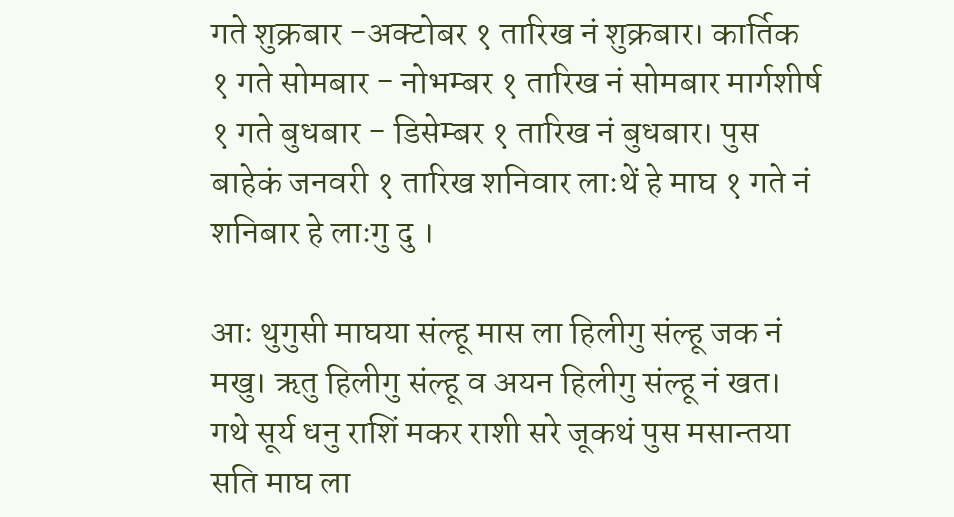गते शुक्रबार -अक्टोबर १ तारिख नं शुक्रबार। कार्तिक १ गते सोमबार - नोभम्बर १ तारिख नं सोमबार मार्गशीर्ष १ गते बुधबार - डिसेम्बर १ तारिख नं बुधबार। पुस बाहेकं जनवरी १ तारिख शनिवार लाःथें हे माघ १ गते नं शनिबार हे लाःगु दु ।

आः थुगुसी माघया संल्हू मास ला हिलीगु संल्हू जक नं मखु। ऋतु हिलीगु संल्हू व अयन हिलीगु संल्हू नं खत। गथे सूर्य धनु राशिं मकर राशी सरे जूकथं पुस मसान्तया सति माघ ला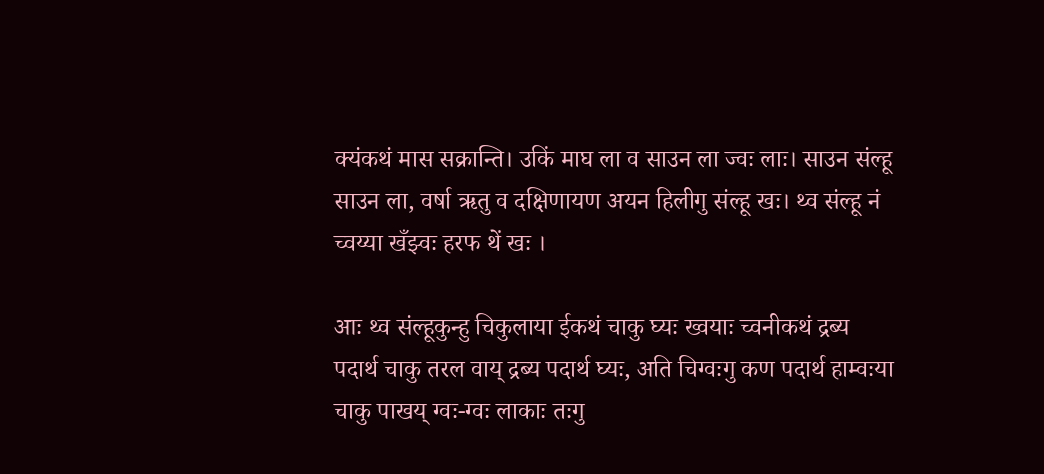क्यंकथं मास सक्रान्ति। उकिं माघ ला व साउन ला ज्वः लाः। साउन संल्हू साउन ला, वर्षा ऋतु व दक्षिणायण अयन हिलीगु संल्हू खः। थ्व संल्हू नं च्वय्या खँझ्वः हरफ थें खः ।

आः थ्व संल्हूकुन्हु चिकुलाया ईकथं चाकु घ्यः ख्वयाः च्वनीकथं द्रब्य पदार्थ चाकु तरल वाय् द्रब्य पदार्थ घ्यः, अति चिग्वःगु कण पदार्थ हाम्वःया चाकु पाखय् ग्वः-ग्वः लाकाः तःगु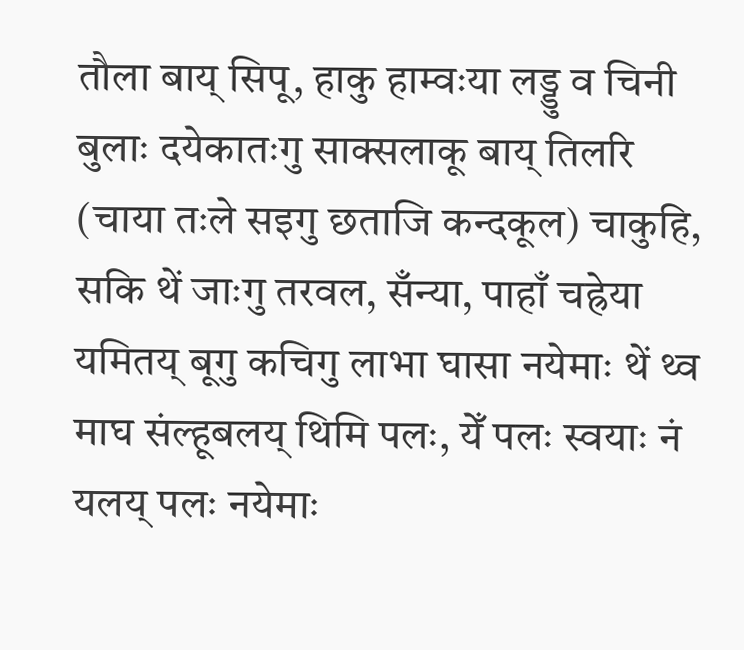तौला बाय् सिपू, हाकु हाम्वःया लड्डु व चिनी बुलाः दयेकातःगु साक्सलाकू बाय् तिलरि (चाया तःले सइगु छताजि कन्दकूल) चाकुहि, सकि थें जाःगु तरवल, सँन्या, पाहाँ चह्रेया यमितय् बूगु कचिगु लाभा घासा नयेमाः थें थ्व माघ संल्हूबलय् थिमि पलः, येँ पलः स्वयाः नं यलय् पलः नयेमाः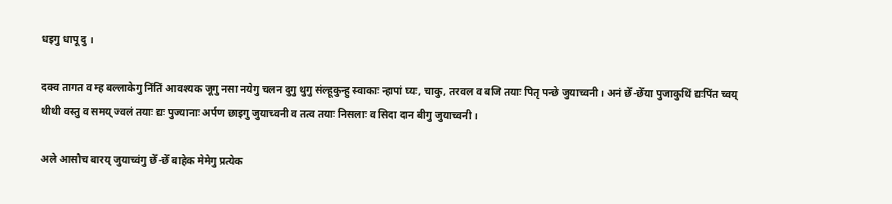धइगु धापू दु ।

दक्व तागत व म्ह बल्लाकेगु निंतिं आवश्यक जूगु नसा नयेगु चलन दुगु थुगु संल्हूकुन्हु स्वाकाः न्हापां घ्यः, चाकु, तरवल व बजि तयाः पितृ पन्छे जुयाच्वनी। अनं छेँ-छेँया पुजाकुथिं द्यःपिंत च्वय् थीथी वस्तु व समय् ज्वलं तयाः द्यः पुज्यानाः अर्पण छाइगु जुयाच्वनी व तत्व तयाः निसलाः व सिदा दान बीगु जुयाच्वनी ।

अले आसौच बारय् जुयाच्वंगु छेँ-छेँ बाहेक मेमेगु प्रत्येक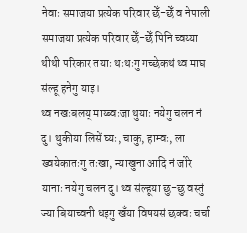नेवाः समाजया प्रत्येक परिवार छेँ-छेँ व नेपाली समाजया प्रत्येक परिवार छेँ-छेँ पिनि च्वय्या थीथी परिकार तयाः थःथःगु गच्छेकथं थ्व माघ संल्हू हनेगु याइ।
थ्व नखःबलय् माय्ब्वःजा थुयाः नयेगु चलन नं दु। थुकीया लिसें घ्यः, चाकु, हाम्वः, ला ख्वयेकातःगु तःखा, न्याखुना आदि नं जोरे यानाः नयेगु चलन दु। थ्व संल्हूया छु-छु वस्तुं ज्या बियाच्वनी धइगु खँया विषयसं छक्वः चर्चा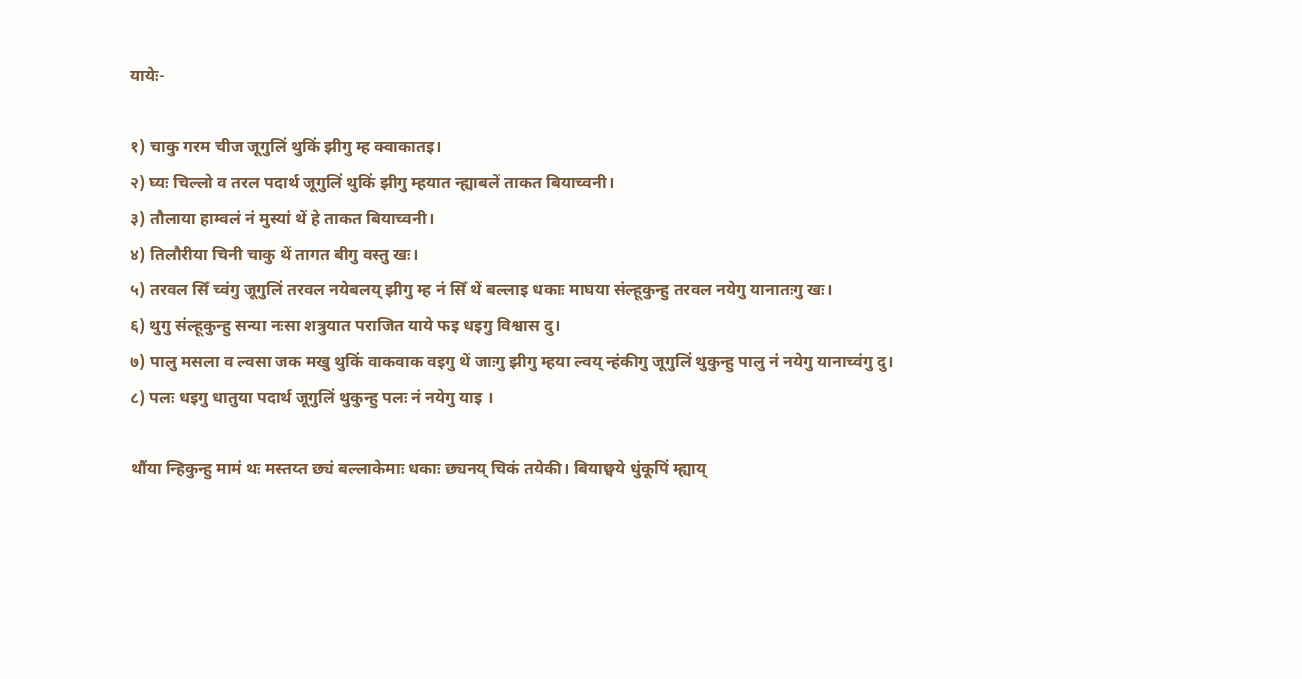यायेः-

१) चाकु गरम चीज जूगुलिं थुकिं झीगु म्ह क्वाकातइ।
२) घ्यः चिल्लो व तरल पदार्थ जूगुलिं थुकिं झीगु म्हयात न्ह्याबलें ताकत बियाच्वनी।
३) तौलाया हाम्वलं नं मुस्यां थें हे ताकत बियाच्वनी।
४) तिलौरीया चिनी चाकु थें तागत बीगु वस्तु खः।
५) तरवल सिँ च्वंगु जूगुलिं तरवल नयेबलय् झीगु म्ह नं सिँ थें बल्लाइ धकाः माघया संल्हूकुन्हु तरवल नयेगु यानातःगु खः।
६) थुगु संल्हूकुन्हु सन्या नःसा शत्रुयात पराजित याये फइ धइगु विश्वास दु।
७) पालु मसला व ल्वसा जक मखु थुकिं वाकवाक वइगु थें जाःगु झीगु म्हया ल्वय् न्हंकीगु जूगुलिं थुकुन्हु पालु नं नयेगु यानाच्वंगु दु।
८) पलः धइगु धातुया पदार्थ जूगुलिं थुकुन्हु पलः नं नयेगु याइ ।

थौंया न्हिकुन्हु मामं थः मस्तय्त छ्यं बल्लाकेमाः धकाः छ्यनय् चिकं तयेकी। बियाछ्वये धुंकूपिं म्ह्याय्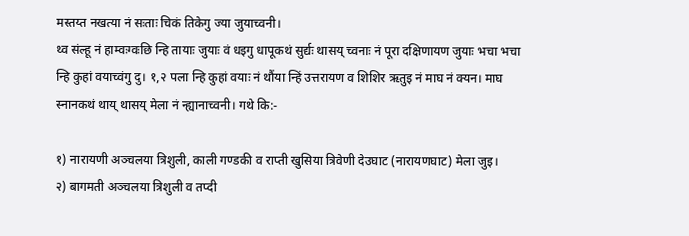मस्तय्त नखत्या नं सःताः चिकं तिकेगु ज्या जुयाच्वनी।
थ्व संल्हू नं हाम्वःग्वःछि न्हि तायाः जुयाः वं धइगु धापूकथं सुर्द्यः थासय् च्वनाः नं पूरा दक्षिणायण जुयाः भचा भचा न्हि कुहां वयाच्वंगु दु। १,२ पला न्हि कुहां वयाः नं थौंया न्हिं उत्तरायण व शिशिर ऋतुइ नं माघ नं क्यन। माघ स्नानकथं थाय् थासय् मेला नं न्ह्यानाच्वनी। गथे कि:-

१) नारायणी अञ्चलया त्रिशुली, काली गण्डकी व राप्ती खुसिया त्रिवेणी देउघाट (नारायणघाट) मेला जुइ।
२) बागमती अञ्चलया त्रिशुली व तप्दी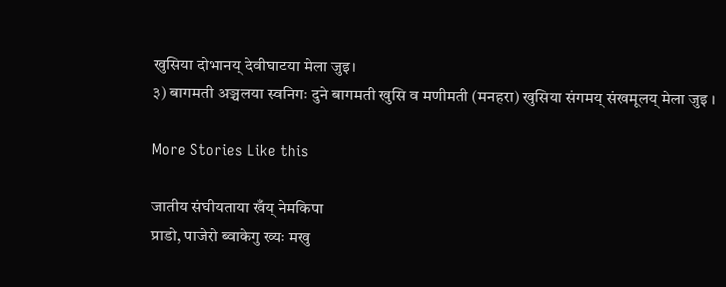खुसिया दोभानय् देवीघाटया मेला जुइ।
३) बागमती अञ्चलया स्वनिगः दुने बागमती खुसि व मणीमती (मनहरा) खुसिया संगमय् संखमूलय् मेला जुइ ।

More Stories Like this

जातीय संघीयताया खँय् नेमकिपा
प्राडो, पाजेरो ब्वाकेगु ख्यः मखु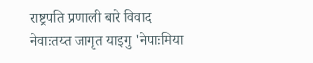राष्ट्रपति प्रणाली बारे विवाद
नेवाःतय्त जागृत याइगु 'नेपाःमिया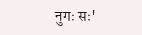नुगः सः'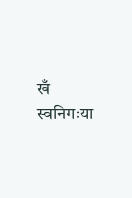खँ स्वनिगःया